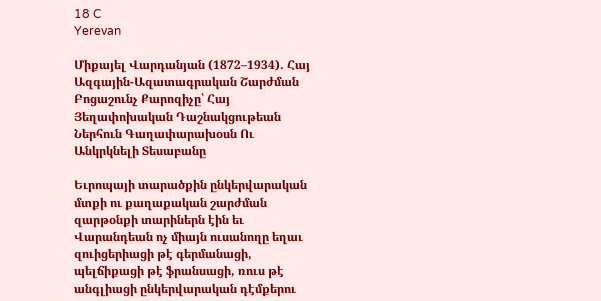18 C
Yerevan

Միքայել Վարդանյան (1872–1934). Հայ Ազգային-Ազատագրական Շարժման Բոցաշունչ Քարոզիչը՝ Հայ Յեղափոխական Դաշնակցութեան Ներհուն Գաղափարախօսն Ու Անկրկնելի Տեսաբանը

Եւրոպայի տարածքին ընկերվարական մտքի ու քաղաքական շարժման զարթօնքի տարիներն էին եւ Վարանդեան ոչ միայն ուսանողը եղաւ զուիցերիացի թէ գերմանացի, պելճիքացի թէ ֆրանսացի, ռուս թէ անգլիացի ընկերվարական դէմքերու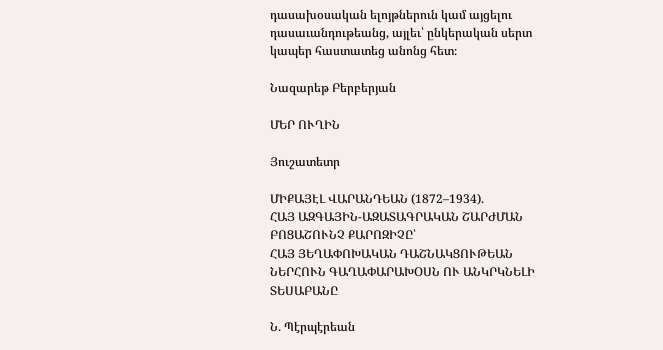դասախօսական ելոյթներուն կամ այցելու դասաւանդութեանց, այլեւ՝ ընկերական սերտ կապեր հաստատեց անոնց հետ։

Նազարեթ Բերբերյան

ՄԵՐ ՈՒՂԻՆ

Յուշատետր

ՄԻՔԱՅԷԼ ՎԱՐԱՆԴԵԱՆ (1872–1934).
ՀԱՅ ԱԶԳԱՅԻՆ-ԱԶԱՏԱԳՐԱԿԱՆ ՇԱՐԺՄԱՆ ԲՈՑԱՇՈՒՆՉ ՔԱՐՈԶԻՉԸ՝
ՀԱՅ ՅԵՂԱՓՈԽԱԿԱՆ ԴԱՇՆԱԿՑՈՒԹԵԱՆ ՆԵՐՀՈՒՆ ԳԱՂԱՓԱՐԱԽՕՍՆ ՈՒ ԱՆԿՐԿՆԵԼԻ ՏԵՍԱԲԱՆԸ

Ն. Պէրպէրեան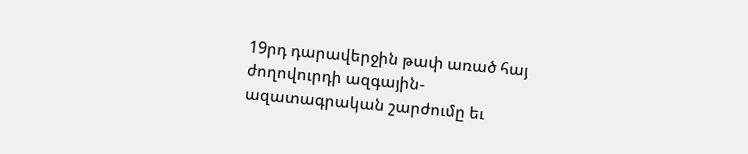19րդ դարավերջին թափ առած հայ ժողովուրդի ազգային-ազատագրական շարժումը եւ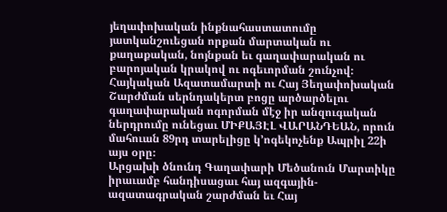յեղափոխական ինքնահաստատումը յատկանշուեցան որքան մարտական ու քաղաքական, նոյնքան եւ գաղափարական ու բարոյական կրակով ու ոգեւորման շունչով։
Հայկական Ազատամարտի ու Հայ Յեղափոխական Շարժման սերնդակերտ բոցը արծարծելու գաղափարական ոգորման մէջ իր անզուգական ներդրումը ունեցաւ ՄԻՔԱՅԷԼ ՎԱՐԱՆԴԵԱՆ, որուն մահուան 89րդ տարելիցը կ’ոգեկոչենք Ապրիլ 22ի այս օրը։
Արցախի ծնունդ Գաղափարի Մեծանուն Մարտիկը իրաւամբ հանդիսացաւ հայ ազգային-ազատագրական շարժման եւ Հայ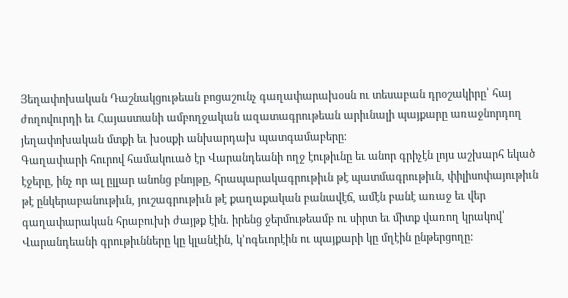Յեղափոխական Դաշնակցութեան բոցաշունչ գաղափարախօսն ու տեսաբան դրօշակիրը՝ հայ ժողովուրդի եւ Հայաստանի ամբողջական ազատագրութեան արիւնալի պայքարը առաջնորդող յեղափոխական մտքի եւ խօսքի անխարդախ պատգամաբերը։
Գաղափարի հուրով համակուած էր Վարանդեանի ողջ էութիւնը եւ անոր գրիչէն լոյս աշխարհ եկած էջերը, ինչ որ ալ ըլլար անոնց բնոյթը, հրապարակագրութիւն թէ պատմագրութիւն, փիլիսոփայութիւն թէ ընկերաբանութիւն, յուշագրութիւն թէ քաղաքական բանավէճ, ամէն բանէ առաջ եւ վեր գաղափարական հրաբուխի ժայթք էին. իրենց ջերմութեամբ ու սիրտ եւ միտք վառող կրակով՝ Վարանդեանի գրութիւնները կը կլանէին, կ’ոգեւորէին ու պայքարի կը մղէին ընթերցողը: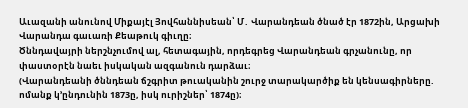Աւազանի անունով Միքայէլ Յովհաննիսեան՝ Մ․ Վարանդեան ծնած էր 1872ին, Արցախի Վարանդա գաւառի Քեաթուկ գիւղը։
Ծննդավայրի ներշնչումով ալ, հետագային, որդեգրեց Վարանդեան գրչանունը, որ փաստօրէն նաեւ իսկական ազգանուն դարձաւ։
(Վարանդեանի ծննդեան ճշգրիտ թուականին շուրջ տարակարծիք են կենսագիրները. ոմանք կ’ընդունին 1873ը, իսկ ուրիշներ՝ 1874ը)։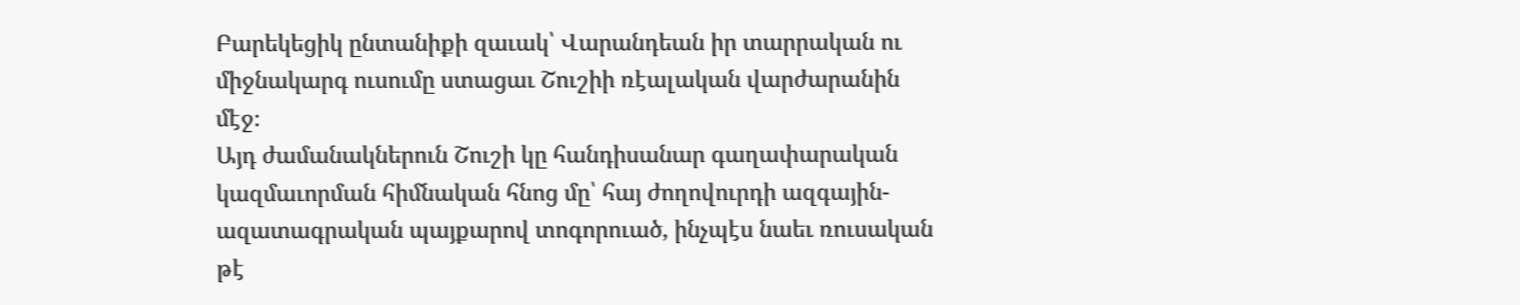Բարեկեցիկ ընտանիքի զաւակ՝ Վարանդեան իր տարրական ու միջնակարգ ուսումը ստացաւ Շուշիի ռէալական վարժարանին մէջ։
Այդ ժամանակներուն Շուշի կը հանդիսանար գաղափարական կազմաւորման հիմնական հնոց մը՝ հայ ժողովուրդի ազգային-ազատագրական պայքարով տոգորուած, ինչպէս նաեւ ռուսական թէ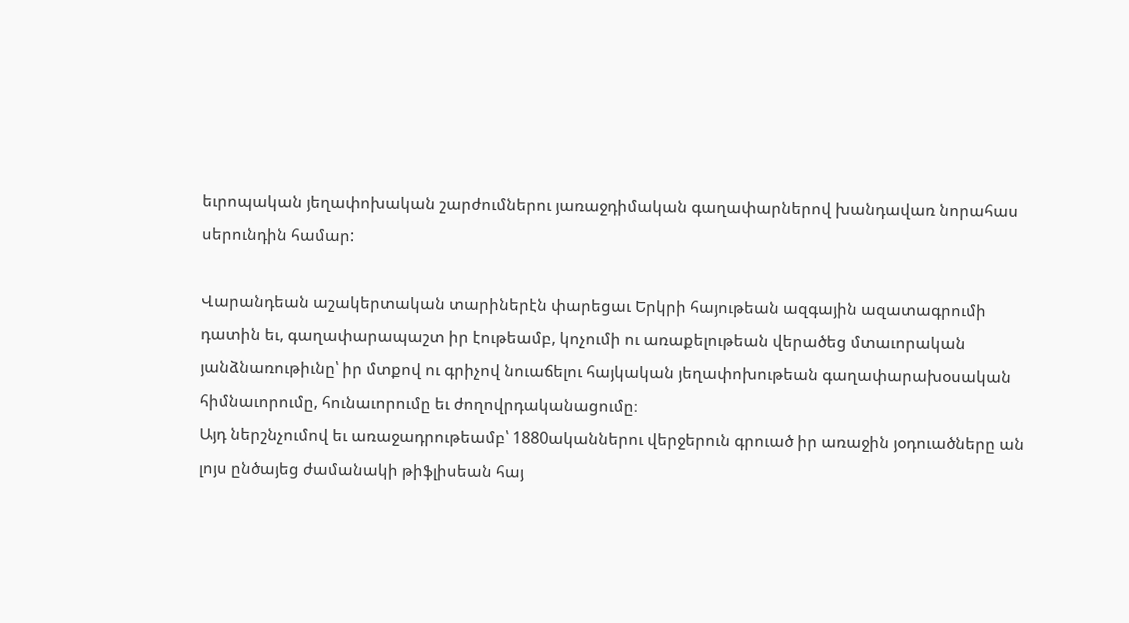եւրոպական յեղափոխական շարժումներու յառաջդիմական գաղափարներով խանդավառ նորահաս սերունդին համար:

Վարանդեան աշակերտական տարիներէն փարեցաւ Երկրի հայութեան ազգային ազատագրումի դատին եւ, գաղափարապաշտ իր էութեամբ, կոչումի ու առաքելութեան վերածեց մտաւորական յանձնառութիւնը՝ իր մտքով ու գրիչով նուաճելու հայկական յեղափոխութեան գաղափարախօսական հիմնաւորումը, հունաւորումը եւ ժողովրդականացումը։
Այդ ներշնչումով եւ առաջադրութեամբ՝ 1880ականներու վերջերուն գրուած իր առաջին յօդուածները ան լոյս ընծայեց ժամանակի թիֆլիսեան հայ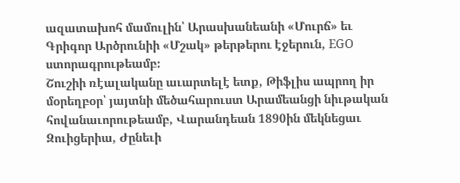ազատախոհ մամուլին՝ Արասխանեանի «Մուրճ» եւ Գրիգոր Արծրունիի «Մշակ» թերթերու էջերուն, EGO ստորագրութեամբ։
Շուշիի ռէալականը աւարտելէ ետք, Թիֆլիս ապրող իր մօրեղբօր՝ յայտնի մեծահարուստ Արամեանցի նիւթական հովանաւորութեամբ, Վարանդեան 1890ին մեկնեցաւ Զուիցերիա, Ժընեւի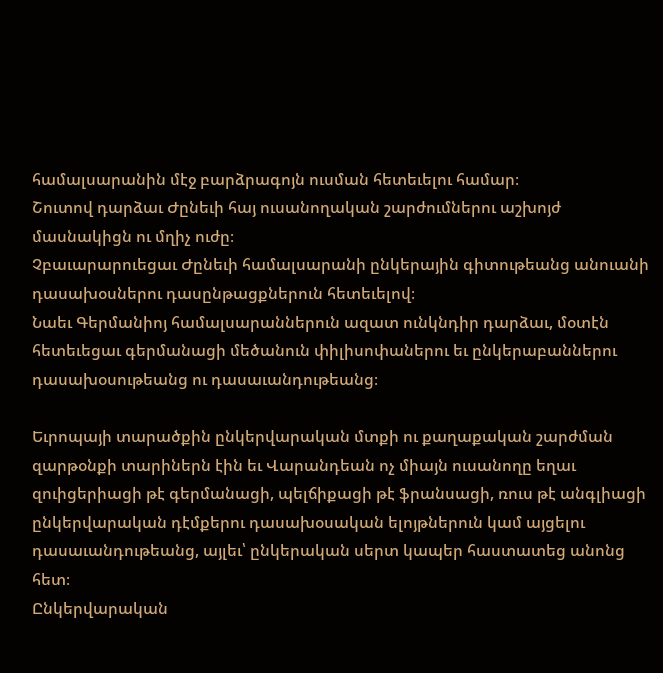համալսարանին մէջ բարձրագոյն ուսման հետեւելու համար։
Շուտով դարձաւ Ժընեւի հայ ուսանողական շարժումներու աշխոյժ մասնակիցն ու մղիչ ուժը։
Չբաւարարուեցաւ Ժընեւի համալսարանի ընկերային գիտութեանց անուանի դասախօսներու դասընթացքներուն հետեւելով։
Նաեւ Գերմանիոյ համալսարաններուն ազատ ունկնդիր դարձաւ, մօտէն հետեւեցաւ գերմանացի մեծանուն փիլիսոփաներու եւ ընկերաբաններու դասախօսութեանց ու դասաւանդութեանց։

Եւրոպայի տարածքին ընկերվարական մտքի ու քաղաքական շարժման զարթօնքի տարիներն էին եւ Վարանդեան ոչ միայն ուսանողը եղաւ զուիցերիացի թէ գերմանացի, պելճիքացի թէ ֆրանսացի, ռուս թէ անգլիացի ընկերվարական դէմքերու դասախօսական ելոյթներուն կամ այցելու դասաւանդութեանց, այլեւ՝ ընկերական սերտ կապեր հաստատեց անոնց հետ։
Ընկերվարական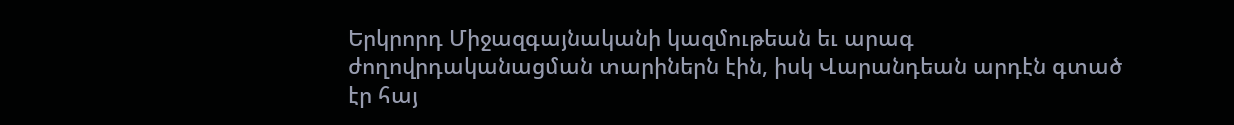Երկրորդ Միջազգայնականի կազմութեան եւ արագ ժողովրդականացման տարիներն էին, իսկ Վարանդեան արդէն գտած էր հայ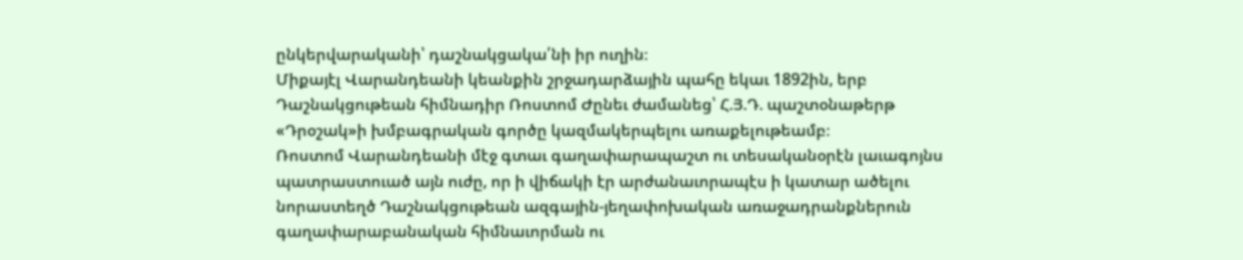ընկերվարականի՝ դաշնակցակա՛նի իր ուղին։
Միքայէլ Վարանդեանի կեանքին շրջադարձային պահը եկաւ 1892ին, երբ Դաշնակցութեան հիմնադիր Ռոստոմ Ժընեւ ժամանեց՝ Հ.Յ.Դ. պաշտօնաթերթ «Դրօշակ»ի խմբագրական գործը կազմակերպելու առաքելութեամբ։
Ռոստոմ Վարանդեանի մէջ գտաւ գաղափարապաշտ ու տեսականօրէն լաւագոյնս պատրաստուած այն ուժը, որ ի վիճակի էր արժանաւորապէս ի կատար ածելու նորաստեղծ Դաշնակցութեան ազգային-յեղափոխական առաջադրանքներուն գաղափարաբանական հիմնաւորման ու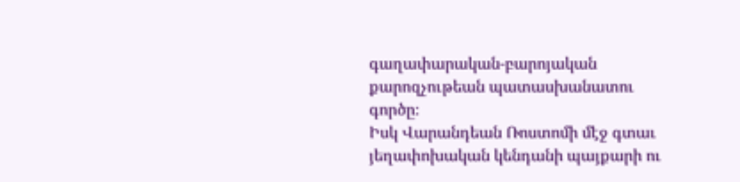գաղափարական-բարոյական քարոզչութեան պատասխանատու գործը։
Իսկ Վարանդեան Ռոստոմի մէջ գտաւ յեղափոխական կենդանի պայքարի ու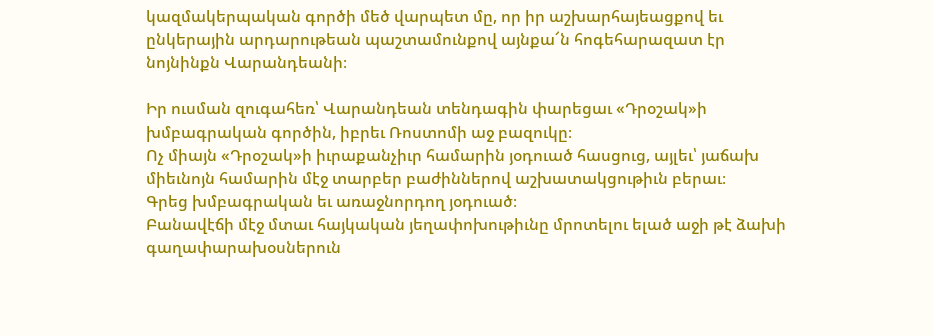կազմակերպական գործի մեծ վարպետ մը, որ իր աշխարհայեացքով եւ ընկերային արդարութեան պաշտամունքով այնքա՜ն հոգեհարազատ էր նոյնինքն Վարանդեանի։

Իր ուսման զուգահեռ՝ Վարանդեան տենդագին փարեցաւ «Դրօշակ»ի խմբագրական գործին, իբրեւ Ռոստոմի աջ բազուկը։
Ոչ միայն «Դրօշակ»ի իւրաքանչիւր համարին յօդուած հասցուց, այլեւ՝ յաճախ միեւնոյն համարին մէջ տարբեր բաժիններով աշխատակցութիւն բերաւ։
Գրեց խմբագրական եւ առաջնորդող յօդուած։
Բանավէճի մէջ մտաւ հայկական յեղափոխութիւնը մրոտելու ելած աջի թէ ձախի գաղափարախօսներուն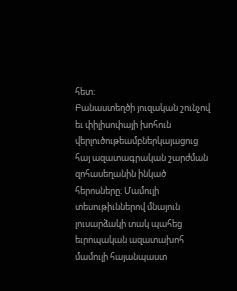հետ։
Բանաստեղծի յուզական շունչով եւ փիլիսոփայի խոհուն վերլուծութեամբներկայացուց հայ ազատագրական շարժման զոհասեղանին ինկած հերոսները։ Մամուլի տեսութիւններով մնայուն լուսարձակի տակ պահեց եւրոպական ազատախոհ մամուլի հայանպաստ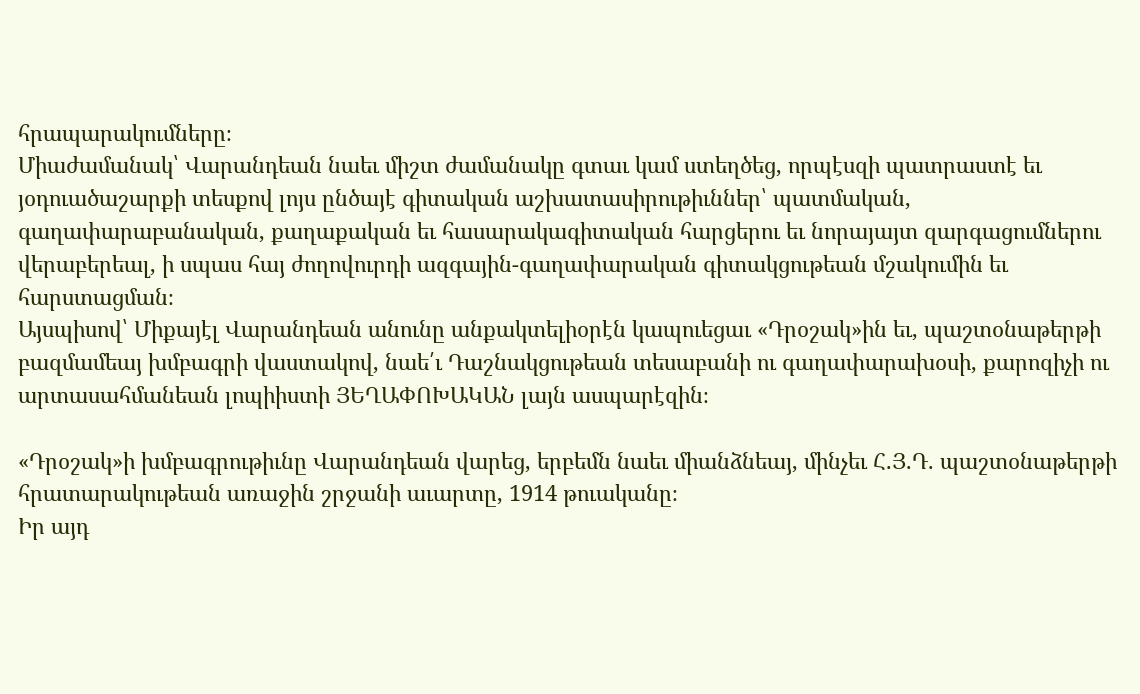հրապարակումները։
Միաժամանակ՝ Վարանդեան նաեւ միշտ ժամանակը գտաւ կամ ստեղծեց, որպէսզի պատրաստէ եւ յօդուածաշարքի տեսքով լոյս ընծայէ գիտական աշխատասիրութիւններ՝ պատմական, գաղափարաբանական, քաղաքական եւ հասարակագիտական հարցերու եւ նորայայտ զարգացումներու վերաբերեալ, ի սպաս հայ ժողովուրդի ազգային-գաղափարական գիտակցութեան մշակումին եւ հարստացման։
Այսպիսով՝ Միքայէլ Վարանդեան անունը անքակտելիօրէն կապուեցաւ «Դրօշակ»ին եւ, պաշտօնաթերթի բազմամեայ խմբագրի վաստակով, նաե՛ւ Դաշնակցութեան տեսաբանի ու գաղափարախօսի, քարոզիչի ու արտասահմանեան լոպիիստի ՅԵՂԱՓՈԽԱԿԱՆ լայն ասպարէզին։

«Դրօշակ»ի խմբագրութիւնը Վարանդեան վարեց, երբեմն նաեւ միանձնեայ, մինչեւ Հ.Յ.Դ. պաշտօնաթերթի հրատարակութեան առաջին շրջանի աւարտը, 1914 թուականը։
Իր այդ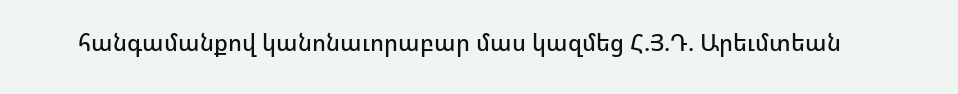հանգամանքով կանոնաւորաբար մաս կազմեց Հ.Յ.Դ. Արեւմտեան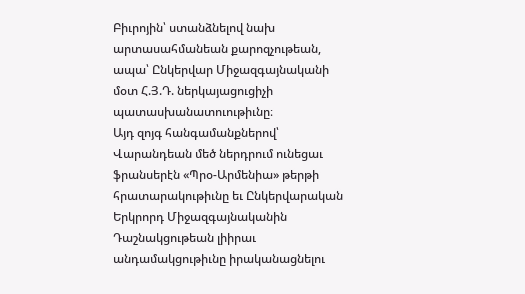Բիւրոյին՝ ստանձնելով նախ արտասահմանեան քարոզչութեան, ապա՝ Ընկերվար Միջազգայնականի մօտ Հ.Յ.Դ. ներկայացուցիչի պատասխանատուութիւնը։
Այդ զոյգ հանգամանքներով՝ Վարանդեան մեծ ներդրում ունեցաւ ֆրանսերէն «Պրօ-Արմենիա» թերթի հրատարակութիւնը եւ Ընկերվարական Երկրորդ Միջազգայնականին Դաշնակցութեան լիիրաւ անդամակցութիւնը իրականացնելու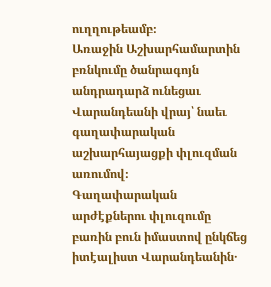ուղղութեամբ։
Առաջին Աշխարհամարտին բռնկումը ծանրագոյն անդրադարձ ունեցաւ Վարանդեանի վրայ՝ նաեւ գաղափարական աշխարհայացքի փլուզման առումով։
Գաղափարական արժէքներու փլուզումը բառին բուն իմաստով ընկճեց իտէալիստ Վարանդեանին․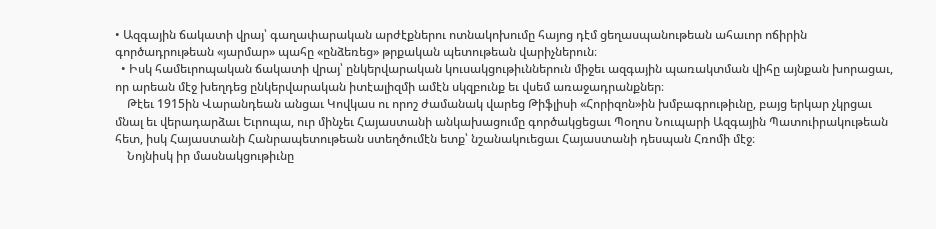• Ազգային ճակատի վրայ՝ գաղափարական արժէքներու ոտնակոխումը հայոց դէմ ցեղասպանութեան ահաւոր ոճիրին գործադրութեան «յարմար» պահը «ընձեռեց» թրքական պետութեան վարիչներուն։
  • Իսկ համեւրոպական ճակատի վրայ՝ ընկերվարական կուսակցութիւններուն միջեւ ազգային պառակտման վիհը այնքան խորացաւ, որ արեան մէջ խեղդեց ընկերվարական իտէալիզմի ամէն սկզբունք եւ վսեմ առաջադրանքներ։
    Թէեւ 1915ին Վարանդեան անցաւ Կովկաս ու որոշ ժամանակ վարեց Թիֆլիսի «Հորիզոն»ին խմբագրութիւնը, բայց երկար չկրցաւ մնալ եւ վերադարձաւ Եւրոպա, ուր մինչեւ Հայաստանի անկախացումը գործակցեցաւ Պօղոս Նուպարի Ազգային Պատուիրակութեան հետ, իսկ Հայաստանի Հանրապետութեան ստեղծումէն ետք՝ նշանակուեցաւ Հայաստանի դեսպան Հռոմի մէջ։
    Նոյնիսկ իր մասնակցութիւնը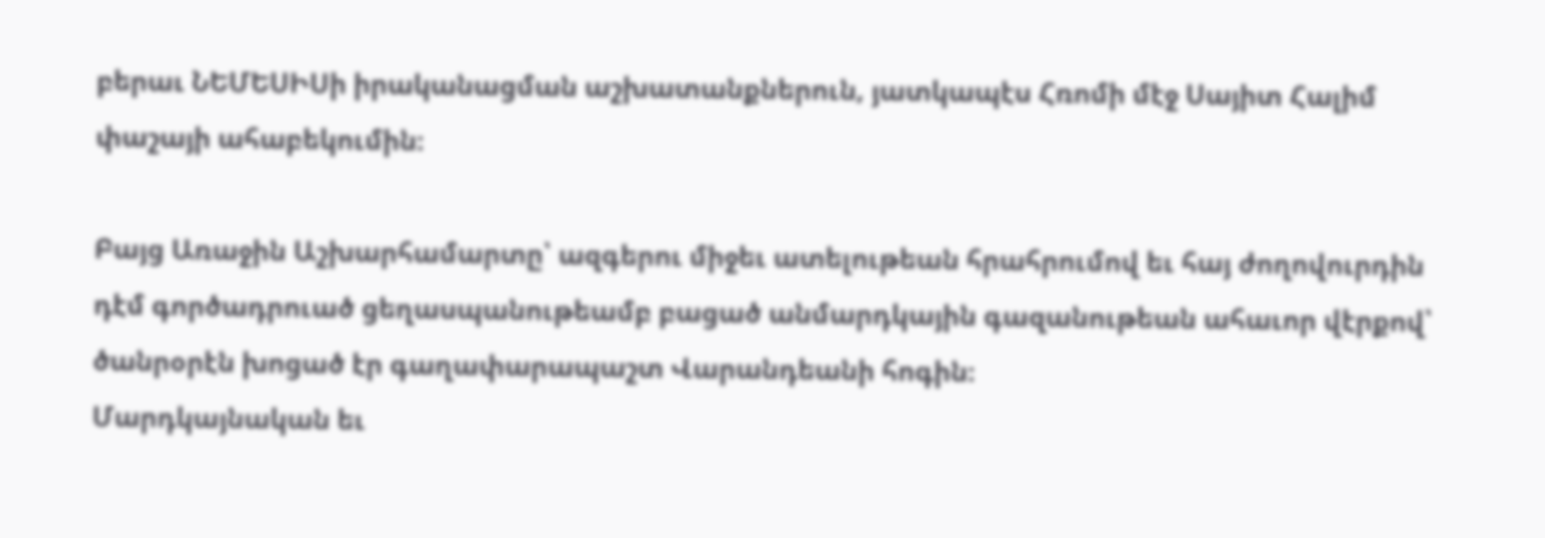բերաւ ՆԵՄԵՍԻՍի իրականացման աշխատանքներուն, յատկապէս Հռոմի մէջ Սայիտ Հալիմ փաշայի ահաբեկումին։

Բայց Առաջին Աշխարհամարտը՝ ազգերու միջեւ ատելութեան հրահրումով եւ հայ ժողովուրդին դէմ գործադրուած ցեղասպանութեամբ բացած անմարդկային գազանութեան ահաւոր վէրքով՝ ծանրօրէն խոցած էր գաղափարապաշտ Վարանդեանի հոգին։
Մարդկայնական եւ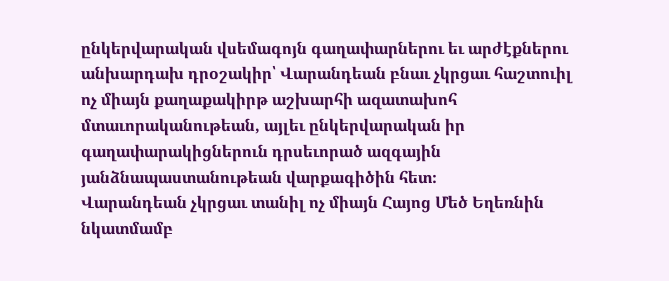ընկերվարական վսեմագոյն գաղափարներու եւ արժէքներու անխարդախ դրօշակիր՝ Վարանդեան բնաւ չկրցաւ հաշտուիլ ոչ միայն քաղաքակիրթ աշխարհի ազատախոհ մտաւորականութեան, այլեւ ընկերվարական իր գաղափարակիցներուն դրսեւորած ազգային յանձնապաստանութեան վարքագիծին հետ։
Վարանդեան չկրցաւ տանիլ ոչ միայն Հայոց Մեծ Եղեռնին նկատմամբ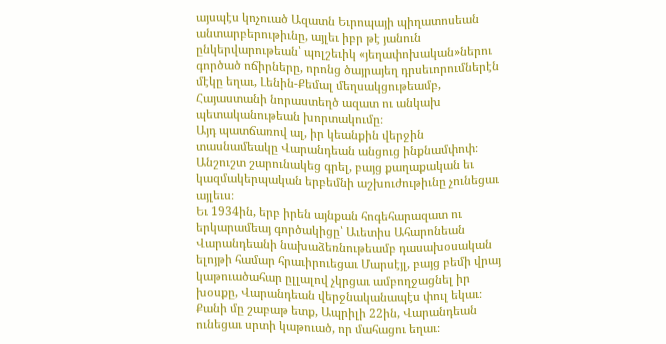այսպէս կոչուած Ազատն Եւրոպայի պիղատոսեան անտարբերութիւնը, այլեւ իբր թէ յանուն ընկերվարութեան՝ պոլշեւիկ «յեղափոխական»ներու գործած ոճիրները, որոնց ծայրայեղ դրսեւորումներէն մէկը եղաւ, Լենին-Քեմալ մեղսակցութեամբ, Հայաստանի նորաստեղծ ազատ ու անկախ պետականութեան խորտակումը։
Այդ պատճառով ալ, իր կեանքին վերջին տասնամեակը Վարանդեան անցուց ինքնամփոփ։
Անշուշտ շարունակեց գրել, բայց քաղաքական եւ կազմակերպական երբեմնի աշխուժութիւնը չունեցաւ այլեւս։
Եւ 1934ին, երբ իրեն այնքան հոգեհարազատ ու երկարամեայ գործակիցը՝ Աւետիս Ահարոնեան Վարանդեանի նախաձեռնութեամբ դասախօսական ելոյթի համար հրաւիրուեցաւ Մարսէյլ, բայց բեմի վրայ կաթուածահար ըլլալով չկրցաւ ամբողջացնել իր խօսքը, Վարանդեան վերջնականապէս փուլ եկաւ։
Քանի մը շաբաթ ետք, Ապրիլի 22ին, Վարանդեան ունեցաւ սրտի կաթուած, որ մահացու եղաւ։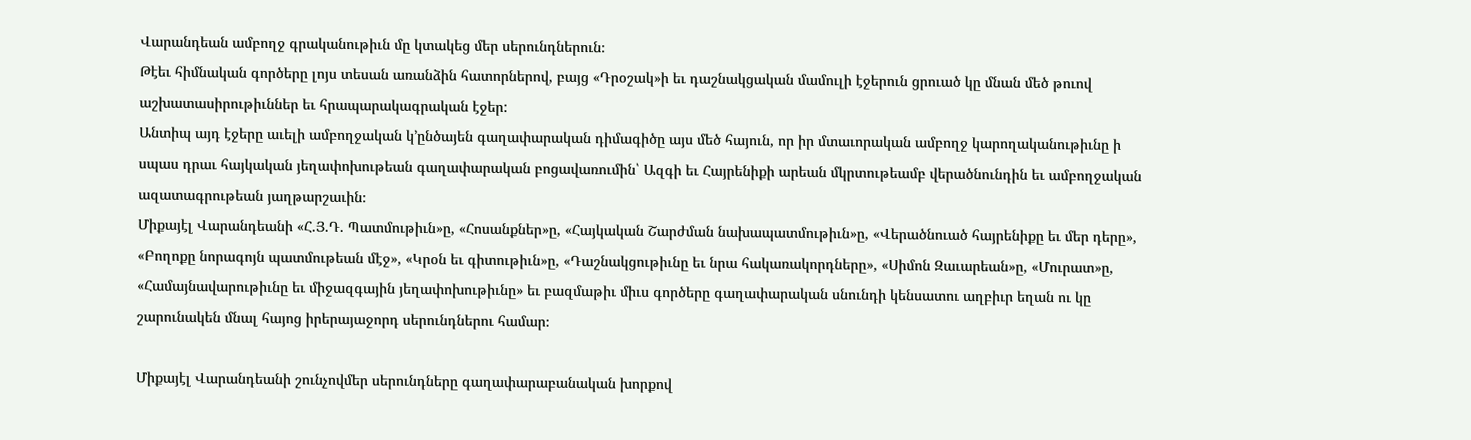Վարանդեան ամբողջ գրականութիւն մը կտակեց մեր սերունդներուն։
Թէեւ հիմնական գործերը լոյս տեսան առանձին հատորներով, բայց «Դրօշակ»ի եւ դաշնակցական մամուլի էջերուն ցրուած կը մնան մեծ թուով աշխատասիրութիւններ եւ հրապարակագրական էջեր:
Անտիպ այդ էջերը աւելի ամբողջական կ’ընծայեն գաղափարական դիմագիծը այս մեծ հայուն, որ իր մտաւորական ամբողջ կարողականութիւնը ի սպաս դրաւ հայկական յեղափոխութեան գաղափարական բոցավառումին՝ Ազգի եւ Հայրենիքի արեան մկրտութեամբ վերածնունդին եւ ամբողջական ազատագրութեան յաղթարշաւին։
Միքայէլ Վարանդեանի «Հ.Յ.Դ. Պատմութիւն»ը, «Հոսանքներ»ը, «Հայկական Շարժման նախապատմութիւն»ը, «Վերածնուած հայրենիքը եւ մեր դերը», «Բողոքը նորագոյն պատմութեան մէջ», «Կրօն եւ գիտութիւն»ը, «Դաշնակցութիւնը եւ նրա հակառակորդները», «Սիմոն Զաւարեան»ը, «Մուրատ»ը, «Համայնավարութիւնը եւ միջազգային յեղափոխութիւնը» եւ բազմաթիւ միւս գործերը գաղափարական սնունդի կենսատու աղբիւր եղան ու կը շարունակեն մնալ հայոց իրերայաջորդ սերունդներու համար։

Միքայէլ Վարանդեանի շունչովմեր սերունդները գաղափարաբանական խորքով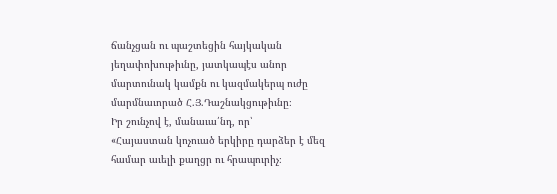ճանչցան ու պաշտեցին հայկական յեղափոխութիւնը, յատկապէս անոր մարտունակ կամքն ու կազմակերպ ուժը մարմնաւորած Հ.Յ.Դաշնակցութիւնը։
Իր շունչով է, մանաւա՛նդ, որ՝
«Հայաստան կոչուած երկիրը դարձեր է մեզ համար աւելի քաղցր ու հրապուրիչ։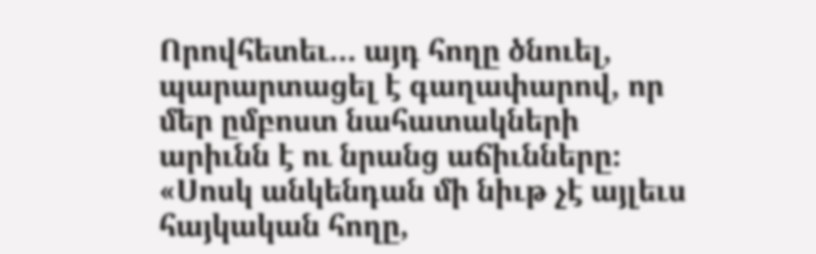Որովհետեւ… այդ հողը ծնուել, պարարտացել է գաղափարով, որ մեր ըմբոստ նահատակների արիւնն է ու նրանց աճիւնները։
«Սոսկ անկենդան մի նիւթ չէ այլեւս հայկական հողը,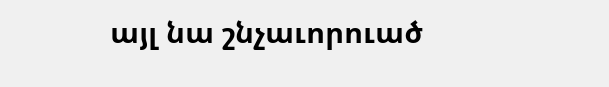այլ նա շնչաւորուած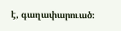է, գաղափարուած։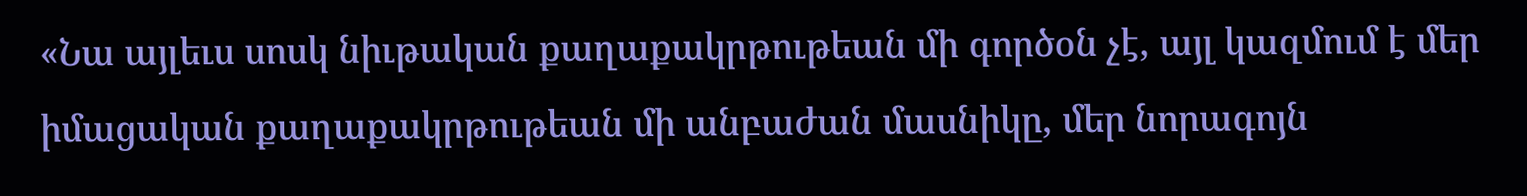«Նա այլեւս սոսկ նիւթական քաղաքակրթութեան մի գործօն չէ, այլ կազմում է մեր իմացական քաղաքակրթութեան մի անբաժան մասնիկը, մեր նորագոյն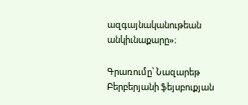ազգայնականութեան անկիւնաքարը»։

Գրառումը՝ Նազարեթ Բերբերյանի ֆեյսբուքյան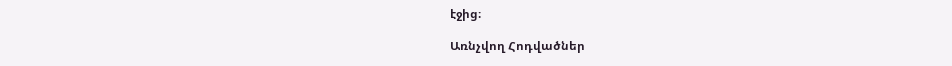էջից։

Առնչվող Հոդվածներ